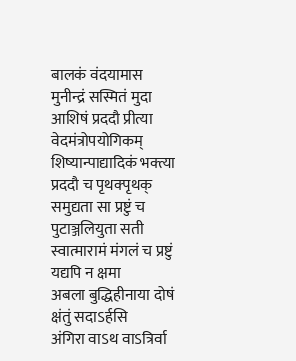बालकं वंदयामास मुनीन्द्रं सस्मितं मुदा
आशिषं प्रददौ प्रीत्या वेदमंत्रोपयोगिकम्
शिष्यान्पाद्यादिकं भक्त्या प्रददौ च पृथक्पृथक्
समुद्यता सा प्रष्टुं च पुटाञ्जलियुता सती
स्वात्मारामं मंगलं च प्रष्टुं यद्यपि न क्षमा
अबला बुद्धिहीनाया दोषं क्षंतुं सदाऽर्हसि
अंगिरा वाऽथ वाऽत्रिर्वा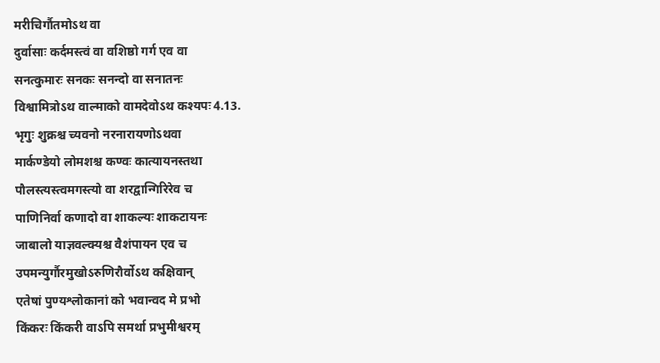मरीचिर्गौतमोऽथ वा
दुर्वासाः कर्दमस्त्वं वा वशिष्ठो गर्ग एव वा
सनत्कुमारः सनकः सनन्दो वा सनातनः
विश्वामित्रोऽथ वाल्माको वामदेवोऽथ कश्यपः 4.13.
भृगुः शुक्रश्च च्यवनो नरनारायणोऽथवा
मार्कण्डेयो लोमशश्च कण्वः कात्यायनस्तथा
पौलस्त्यस्त्वमगस्त्यो वा शरद्वान्गिरिरेव च
पाणिनिर्वा कणादो वा शाकल्यः शाकटायनः
जाबालो याज्ञवल्क्यश्च वैशंपायन एव च
उपमन्युर्गौरमुखोऽरुणिरौर्वोऽथ कक्षिवान्
एतेषां पुण्यश्लोकानां को भवान्वद मे प्रभो
किंकरः किंकरी वाऽपि समर्था प्रभुमीश्वरम्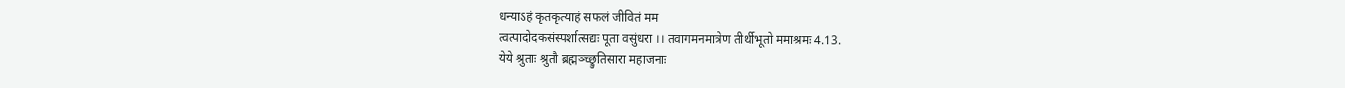धन्याऽहं कृतकृत्याहं सफलं जीवितं मम
त्वत्पादोदकसंस्पर्शात्सद्यः पूता वसुंधरा ।। तवागमनमात्रेण तीर्थीभूतो ममाश्रमः 4.13.
येये श्रुताः श्रुतौ ब्रह्मञ्च्छ्रुतिसारा महाजनाः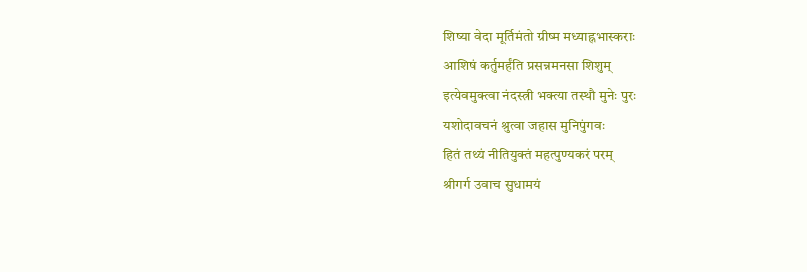शिष्या वेदा मूर्तिमंतो ग्रीष्म मध्याह्नभास्कराः
आशिषं कर्तुमर्हंति प्रसन्नमनसा शिशुम्
इत्येवमुक्त्वा नंदस्त्री भक्त्या तस्थौ मुनेः पुरः
यशोदावचनं श्रुत्वा जहास मुनिपुंगवः
हितं तथ्यं नीतियुक्तं महत्पुण्यकरं परम्
श्रीगर्ग उवाच सुधामयं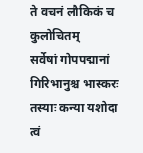ते वचनं लौकिकं च कुलोचितम्
सर्वेषां गोपपद्मानां गिरिभानुश्च भास्करः
तस्याः कन्या यशोदा त्वं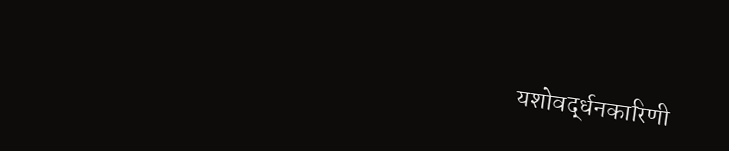यशोवर्द्धनकारिणी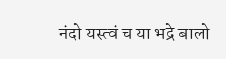नंदो यस्त्वं च या भद्रे बालो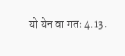यो येन वा गतः 4.13.